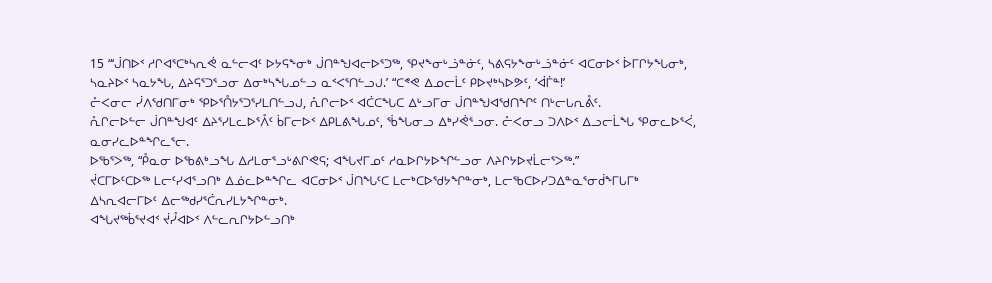15 “‘ᒎᑎᐅᑉ ᓱᒋᐊᕐᑕᒃᓴᕆᕚ ᓇᓪᓕᐊᑦ ᐅᔭᕋᖕᓂᒃ ᒎᑎᓐᖑᐊᓕᐅᕐᑐᖅ, ᕿᔪᖕᓂᒡᓘᓐᓃᑦ, ᓴᕕᕋᔭᖕᓂᒡᓘᓐᓃᑦ ᐊᑕᓂᐅᑉ ᐆᒥᒋᔭᖓᓂᒃ, ᓴᓇᔨᐅᑉ ᓴᓇᔭᖓ, ᐃᔨᕋᕐᑐᕐᓗᓂ ᐃᓂᒃᓴᖓᓄᓪᓗ ᓇᑉᐸᕐᑎᓪᓗᒍ.’ “ᑕᕝᕙ ᐃᓄᓕᒫᑦ ᑭᐅᔪᒃᓴᐅᕗᑦ, ‘ᐋᒦᓐ!’
ᓔᐸᓂᓕ ᓰᐱᖁᑎᒥᓂᒃ ᕿᐅᕐᑍᔭᕐᑐᕐᓯᒪᑎᓪᓗᒍ, ᕅᒋᓕᐅᑉ ᐊᑖᑕᖓᑕ ᐃᒡᓗᒥᓂ ᒎᑎᓐᖑᐊᖁᑎᖏᑦ ᑎᒡᓕᒐᕆᕔᑦ.
ᕅᒋᓕᐅᓪᓕ ᒎᑎᓐᖑᐊᑦ ᐃᔨᕐᓯᒪᓚᐅᕐᐰᑦ ᑳᒥᓕᐅᑉ ᐃᑭᒪᕕᖓᓄᑦ, ᖄᖓᓂᓗ ᐃᒃᓯᕚᕐᓗᓂ. ᓔᐸᓂᓗ ᑐᐱᐅᑉ ᐃᓗᓕᒫᖓ ᕿᓂᓚᐅᕐᐹ, ᓇᓂᓯᓚᐅᓐᖏᓚᕐᓕ.
ᐅᖃᕐᐳᖅ, “ᑬᓇᓂ ᐅᖃᕕᒃᓗᖓ ᐃᓱᒪᓂᕐᓗᒡᕕᒋᕙᕋ; ᐊᖓᔪᒥᓄᑦ ᓱᓇᐅᒋᔭᐅᖏᓪᓗᓂ ᐱᔨᒋᔭᐅᔪᒫᓕᕐᐳᖅ.”
ᔫᑕᒥᐅᑦᑕᐅᖅ ᒪᓕᑦᓯᐊᕐᓗᑎᒃ ᐃᓅᓚᐅᓐᖏᓚ ᐊᑕᓂᐅᑉ ᒎᑎᖓᑦᑕ ᒪᓕᒃᑕᐅᖁᔭᖏᓐᓂᒃ, ᒪᓕᖃᑕᐅᓯᑐᐃᓐᓇᕐᓂᑰᖕᒥᒐᒥᒃ ᐃᓴᕆᐊᓕᒥᐅᑦ ᐃᓕᖅᑯᓯᕐᑖᕆᓯᒪᔭᖏᓐᓂᒃ.
ᐊᖓᔪᖅᑳᕐᔪᐊᑉ ᔫᓮᐊᐅᑉ ᐱᓪᓚᕆᒋᔭᐅᓪᓗᑎᒃ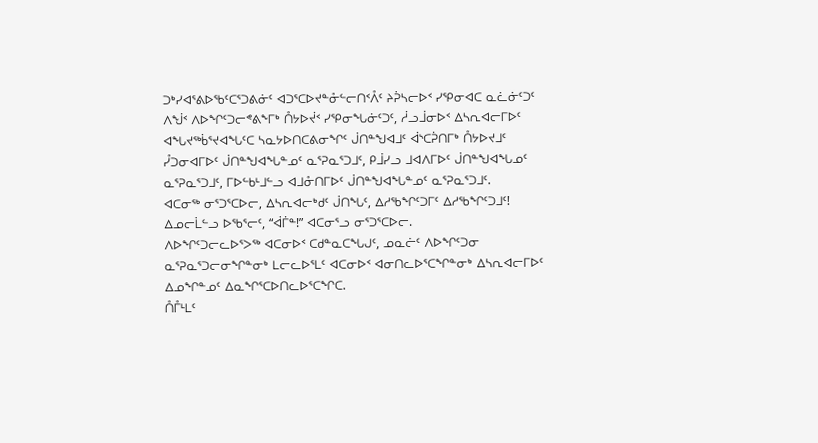ᑐᒃᓯᐊᕐᕕᐅᖃᑦᑕᕐᑐᕕᓃᑦ ᐊᑐᕐᑕᐅᔪᓐᓁᓪᓕᑎᑉᐰᑦ ᔨᕉᓴᓕᐅᑉ ᓯᕿᓂᐊᑕ ᓇᓛᓃᑦᑐᑦ ᐱᖒᑉ ᐱᐅᖏᑦᑐᓕᕝᕕᖕᒥᒃ ᑍᔭᐅᔫᑉ ᓯᕿᓂᖓᓃᑦᑐᑦ, ᓲᓗᒨᓂᐅᑉ ᐃᓴᕆᐊᓕᒥᐅᑦ ᐊᖓᔪᖅᑳᕐᔪᐊᖓᑦᑕ ᓴᓇᔭᐅᑎᑕᕕᓂᖏᑦ ᒎᑎᓐᖑᐊᒧᑦ ᐋᔅᑕᕉᑎᒥᒃ ᑍᔭᐅᔪᒧᑦ ᓮᑐᓂᐊᒥᐅᑦ ᒎᑎᓐᖑᐊᖓᓐᓄᑦ ᓇᕐᕈᓇᕐᑐᒧᑦ, ᑭᒨᓯᓗ ᒧᐊᐱᒥᐅᑦ ᒎᑎᓐᖑᐊᖓᓄᑦ ᓇᕐᕈᓇᕐᑐᒧᑦ, ᒥᐅᓪᑲᒻᒧᓪᓗ ᐊᒧᓁᑎᒥᐅᑦ ᒎᑎᓐᖑᐊᖓᓐᓄᑦ ᓇᕐᕈᓇᕐᑐᒧᑦ.
ᐊᑕᓂᖅ ᓂᕐᑐᕐᑕᐅᓕ, ᐃᓴᕆᐊᓕᒃᑯᑦ ᒎᑎᖓᑦ, ᐃᓱᖃᖏᑦᑐᒥᑦ ᐃᓱᖃᖏᑦᑐᒧᑦ! ᐃᓄᓕᒫᓪᓗ ᐅᖃᕐᓕᑦ, “ᐋᒦᓐ!” ᐊᑕᓂᕐᓗ ᓂᕐᑐᕐᑕᐅᓕ.
ᐱᐅᖏᑦᑐᓕᓚᐅᕐᐳᖅ ᐊᑕᓂᐅᑉ ᑕᑯᓐᓇᑕᖓᒍᑦ, ᓄᓇᓖᑦ ᐱᐅᖏᑦᑐᓂ ᓇᕐᕈᓇᕐᑐᓕᓂᖏᓐᓂᒃ ᒪᓕᓚᐅᕐᒪᑦ ᐊᑕᓂᐅᑉ ᐊᓂᑎᓚᐅᕐᑕᖏᓐᓂᒃ ᐃᓴᕆᐊᓕᒥᐅᑦ ᐃᓄᖏᓐᓄᑦ ᐃᓇᖏᕐᑕᐅᑎᓚᐅᕐᑕᖏᑕ.
ᑍᒤᒻᒪᑦ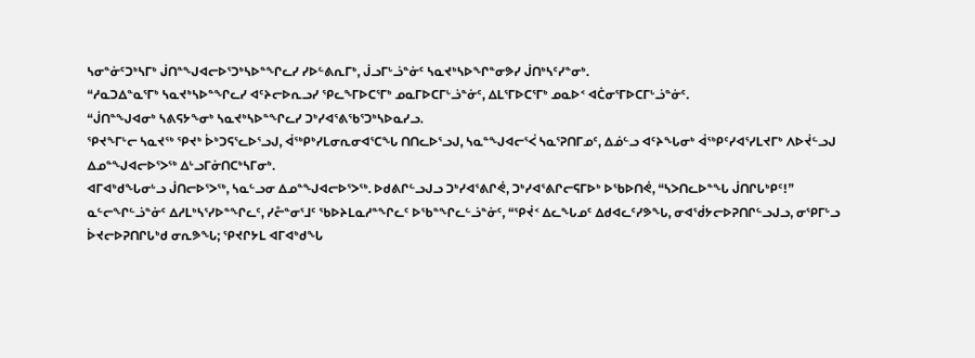ᓴᓂᓐᓃᑦᑐᒃᓴᒥᒃ ᒎᑎᓐᖑᐊᓕᐅᕐᑐᒃᓴᐅᓐᖏᓚᓯ ᓯᐅᓪᕕᕆᒥᒃ, ᒎᓗᒥᒡᓘᓐᓃᑦ ᓴᓇᔪᒃᓴᐅᖏᓐᓂᕗᓯ ᒎᑎᒃᓴᑦᓯᓐᓂᒃ.
“ᓱᓇᑐᐃᓐᓇᕐᒥᒃ ᓴᓇᔪᒃᓴᐅᓐᖏᓚᓯ ᐊᑦᔨᓕᐅᕆᓗᓯ ᕿᓚᖕᒥᐅᑕᕐᒥᒃ ᓄᓇᒥᐅᑕᒥᒡᓘᓐᓃᑦ, ᐃᒪᕐᒥᐅᑕᕐᒥᒃ ᓄᓇᐅᑉ ᐊᑖᓂᕐᒥᐅᑕᒥᒡᓘᓐᓃᑦ.
“ᒎᑎᓐᖑᐊᓂᒃ ᓴᕕᕋᔭᖕᓂᒃ ᓴᓇᔪᒃᓴᐅᓐᖏᓚᓯ ᑐᒃᓯᐊᕐᕕᖃᕐᑐᒃᓴᐅᓇᓯᓗ.
ᕿᔪᖕᒥᒡᓕ ᓴᓇᔪᖅ ᕿᔪᒃ ᐆᒃᑐᕋᕐᓚᐅᕐᓗᒍ, ᐋᖅᑭᒃᓯᒪᓂᕆᓂᐊᕐᑕᖓ ᑎᑎᓚᐅᕐᓗᒍ, ᓴᓇᓐᖑᐊᓕᕐᐹ ᓴᓇᕐᕈᑎᒥᓄᑦ, ᐃᓅᓪᓗ ᐊᑦᔨᖓᓂᒃ ᐋᖅᑭᑦᓯᐊᕐᓯᒪᔪᒥᒃ ᐱᐅᔫᓪᓗᒍ ᐃᓄᓐᖑᐊᓕᐅᕐᐳᖅ ᐃᒡᓗᒥᓃᑎᑕᒃᓴᒥᓂᒃ.
ᐊᒥᐊᒃᑯᖓᓂᒡᓗ ᒎᑎᓕᐅᕐᐳᖅ, ᓴᓇᓪᓗᓂ ᐃᓄᓐᖑᐊᓕᐅᕐᐳᖅ. ᐅᑯᕕᒋᓪᓗᒍᓗ ᑐᒃᓯᐊᕐᕕᒋᕚ, ᑐᒃᓯᐊᕐᕕᒋᓕᕋᒥᐅᒃ ᐅᖃᐅᑎᕚ, “ᓴᐳᑎᓚᐅᓐᖓ ᒎᑎᒋᒐᒃᑭᑦ!”
ᓇᓪᓕᖏᓪᓘᓐᓃᑦ ᐃᓱᒪᒃᓴᕐᓯᐅᓐᖏᓚᑦ, ᓯᓔᓐᓂᕐᒧᑦ ᖃᐅᔨᒪᓇᓱᓐᖏᓚᑦ ᐅᖃᓐᖏᓚᓪᓘᓐᓃᑦ, “ᕿᔫᑉ ᐃᓚᖓᓄᑦ ᐃᑯᐊᓚᑦᓯᕗᖓ, ᓂᐊᖂᔭᓕᐅᕈᑎᒋᓪᓗᒍᓗ, ᓂᕿᒥᒡᓗ ᐆᔪᓕᐅᕈᑎᒋᒐᒃᑯ ᓂᕆᕗᖓ; ᕿᔪᒋᔭᒪ ᐊᒥᐊᒃᑯᖓ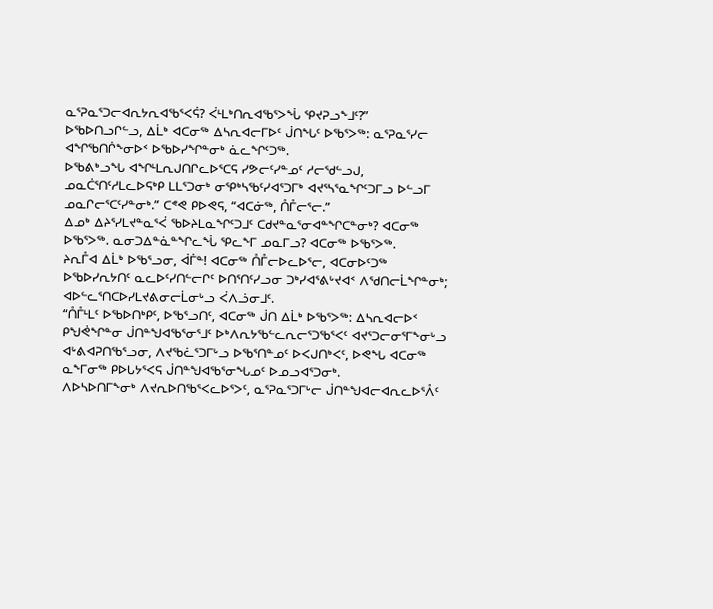ᓇᕐᕈᓇᕐᑐᓕᐊᕆᔭᕆᐊᖃᕐᐸᕌ? ᐹᒻᒪᒃᑎᕆᐊᖃᕐᐳᖔ ᕿᔪᕈᓗᖕᒧᑦ?”
ᐅᖃᐅᑎᓗᒋᓪᓗ, ᐃᒫᒃ ᐊᑕᓂᖅ ᐃᓴᕆᐊᓕᒥᐅᑦ ᒎᑎᖓᑦ ᐅᖃᕐᐳᖅ: ᓇᕐᕈᓇᕐᓯᓕ ᐊᖏᖃᑎᒌᖕᓂᐅᑉ ᐅᖃᐅᓯᖏᓐᓂᒃ ᓈᓚᖏᑦᑐᖅ.
ᐅᖃᕕᒃᓗᖓ ᐊᖏᒻᒪᕆᒍᑎᒋᓚᐅᕐᑕᕋ ᓯᕗᓕᑦᓯᓐᓄᑦ ᓱᓕᖁᓪᓗᒍ, ᓄᓇᑖᕐᑎᑦᓱᒪᓚᐅᕋᒃᑭ ᒪᒪᕐᑐᓂᒃ ᓂᕿᒃᓴᖃᑦᓯᐊᕐᑐᒥᒃ ᐊᔪᕐᓴᕐᓇᖏᑦᑐᒥᓗ ᐅᓪᓗᒥ ᓄᓇᒋᓕᕐᑕᑦᓯᓐᓂᒃ.” ᑕᕝᕙ ᑭᐅᕙᕋ, “ᐊᑕᓃᖅ, ᑍᒤᓕᕐᓕ.”
ᐃᓄᒃ ᐃᔨᕐᓯᒪᔪᓐᓇᕐᐹ ᖃᐅᔨᒪᓇᖏᑦᑐᒧᑦ ᑕᑯᔪᓐᓇᕐᓂᐊᓐᖏᑕᓐᓂᒃ? ᐊᑕᓂᖅ ᐅᖃᕐᐳᖅ. ᓇᓂᑐᐃᓐᓈᓐᖏᓚᖔ ᕿᓚᖕᒥ ᓄᓇᒥᓗ? ᐊᑕᓂᖅ ᐅᖃᕐᐳᖅ.
ᔨᕆᒤᐊ ᐃᒫᒃ ᐅᖃᕐᓗᓂ, ᐋᒦᓐ! ᐊᑕᓂᖅ ᑍᒤᓕᐅᓚᐅᕐᓕ, ᐊᑕᓂᐅᑦᑐᖅ ᐅᖃᐅᓯᕆᔭᑎᑦ ᓇᓚᐅᑦᓯᑎᓪᓕᒋᑦ ᐅᑎᕐᑎᑦᓯᓗᓂ ᑐᒃᓯᐊᕐᕕᒡᔪᐊᑉ ᐱᖁᑎᓕᒫᖏᓐᓂᒃ; ᐊᐅᓪᓚᕐᑎᑕᐅᓯᒪᔪᕕᓂᓕᒫᓂᒡᓗ ᐹᐱᓘᓂᒧᑦ.
“ᑍᒤᒻᒪᑦ ᐅᖃᐅᑎᒃᑭᑦ, ᐅᖃᕐᓗᑎᑦ, ᐊᑕᓂᖅ ᒎᑎ ᐃᒫᒃ ᐅᖃᕐᐳᖅ: ᐃᓴᕆᐊᓕᐅᑉ ᑭᖑᕚᖏᓐᓂ ᒎᑎᓐᖑᐊᖃᕐᓂᕐᒧᑦ ᐅᒃᐱᕆᔭᖃᓪᓚᕆᓕᕐᑐᖃᕐᐸᑦ ᐊᔪᕐᑐᓕᓂᕐᒥᖕᓂᒡᓗ ᐊᒡᕕᐊᕈᑎᖃᕐᓗᓂ, ᐱᔪᖃᓛᕐᑐᒥᒡᓗ ᐅᖃᕐᑎᓐᓄᑦ ᐅᐸᒍᑎᒃᐸᑦ, ᐅᕙᖓ ᐊᑕᓂᖅ ᓇᖕᒥᓂᖅ ᑭᐅᒐᔭᕐᐸᕋ ᒎᑎᓐᖑᐊᖃᕐᓂᖓᓄᑦ ᐅᓄᓗᐊᕐᑐᓂᒃ.
ᐱᐅᓴᐅᑎᒥᖕᓂᒃ ᐱᔪᕆᐅᑎᖃᕐᐸᓚᐅᕐᐳᑦ, ᓇᕐᕈᓇᕐᑐᒥᒡᓕ ᒎᑎᓐᖑᐊᓕᐊᕆᓚᐅᕐᐰᑦ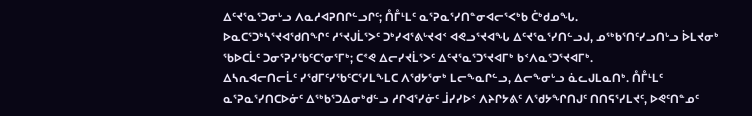ᐃᑦᔪᕐᓇᕐᑐᓂᒡᓗ ᐱᓇᓱᐊᕈᑎᒋᓪᓗᒋᑦ; ᑍᒤᒻᒪᑦ ᓇᕐᕈᓇᕐᓯᑎᓐᓂᐊᓕᕐᐸᒃᑲ ᑖᒃᑯᓄᖓ.
ᐅᓇᑕᕐᑐᒃᓴᕐᔪᐊᖁᑎᖏᑦ ᓱᕐᔪᒍᒫᕐᐳᑦ ᑐᒃᓯᐊᕐᕕᒡᔪᐊᑉ ᐊᕙᓗᕐᔪᐊᖓ ᐃᑦᔪᕐᓇᕐᓯᑎᓪᓗᒍ, ᓄᖅᑲᕐᑎᑦᓯᓗᑎᒡᓗ ᐆᒪᔪᓂᒃ ᖃᐅᑕᒫᑦ ᑐᓂᕐᕈᓯᖃᑦᑕᕐᓂᕐᒥᒃ; ᑕᕝᕙ ᐃᓕᓯᔪᒫᕐᐳᑦ ᐃᑦᔪᕐᓇᕐᑐᕐᔪᐊᒥᒃ ᑲᑉᐱᓇᕐᑐᕐᔪᐊᒥᒃ.
ᐃᓴᕆᐊᓕᑎᓕᒫᑦ ᓯᖁᒥᑦᓯᖃᑦᑕᕐᓯᒪᖕᒪᑕ ᐱᖁᔭᕐᓂᒃ ᒪᓕᖕᓇᒋᓪᓗ, ᐃᓕᖕᓂᒡᓗ ᓈᓚᒍᒪᓇᑎᒃ. ᑍᒤᒻᒪᑦ ᓇᕐᕈᓇᕐᓯᑎᑕᐅᓃᑦ ᐃᖅᑲᕐᑐᐃᓂᒃᑯᓪᓗ ᓱᒋᐊᕐᓯᓃᑦ ᒨᓯᓯᐅᑉ ᐱᔨᒋᔭᕕᑦ ᐱᖁᔭᖏᑎᒍᑦ ᑎᑎᕋᕐᓯᒪᔪᑦ, ᐅᕙᑦᑎᓐᓄᑦ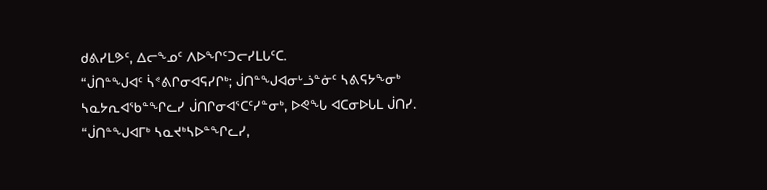ᑯᕕᓯᒪᕗᑦ, ᐃᓕᖕᓄᑦ ᐱᐅᖏᑦᑐᓕᓯᒪᒐᑦᑕ.
“ᒎᑎᓐᖑᐊᑦ ᓵᕝᕕᒋᓂᐊᕋᓯᒋᒃ; ᒎᑎᓐᖑᐊᓂᒡᓘᓐᓃᑦ ᓴᕕᕋᔭᖕᓂᒃ ᓴᓇᔭᕆᐊᖃᓐᖏᓚᓯ ᒎᑎᒋᓂᐊᕐᑕᑦᓯᓐᓂᒃ, ᐅᕙᖓ ᐊᑕᓂᐅᒐᒪ ᒎᑎᓯ.
“ᒎᑎᓐᖑᐊᒥᒃ ᓴᓇᔪᒃᓴᐅᓐᖏᓚᓯ,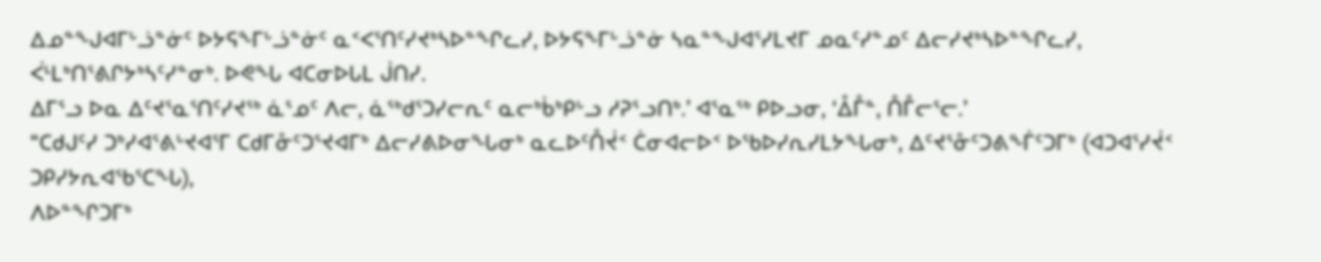ᐃᓄᓐᖑᐊᒥᒡᓘᓐᓃᑦ ᐅᔭᕋᖕᒥᒡᓘᓐᓃᑦ ᓇᑉᐸᕐᑎᑦᓯᔪᒃᓴᐅᓐᖏᓚᓯ, ᐅᔭᕋᖕᒥᒡᓘᓐᓃ ᓴᓇᓐᖑᐊᕐᓯᒪᔪᒥ ᓄᓇᑦᓯᓐᓄᑦ ᐃᓕᓯᔪᒃᓴᐅᓐᖏᓚᓯ, ᐹᒻᒪᒃᑎᕐᕕᒋᔭᒃᓴᑦᓯᓐᓂᒃ. ᐅᕙᖓ ᐊᑕᓂᐅᒐᒪ ᒎᑎᓯ.
ᐃᒥᕐᓗ ᐅᓇ ᐃᑦᔪᕐᓇᕐᑎᑦᓯᔪᖅ ᓈᕐᓄᑦ ᐱᓕ, ᓈᖅᑯᕐᑐᓯᓕᕆᑦ ᓇᓕᒃᑳᒃᑭᒡᓗ ᓱᕈᕐᓗᑎᒃ.’ ᐊᕐᓇᖅ ᑭᐅᓗᓂ, ‘ᐂᒤᓐ, ᑍᒤᓕᕐᓕ.’
“ᑕᑯᒍᑦᓯ ᑐᒃᓯᐊᕐᕕᒡᔪᐊᕐᒥ ᑕᑯᒥᓁᑦᑐᕐᔪᐊᒥᒃ ᐃᓕᓯᕕᐅᓂᖓᓂᒃ ᓇᓚᐅᑦᑍᔫᑉ ᑖᓂᐊᓕᐅᑉ ᐅᖃᐅᓯᕆᓯᒪᔭᖓᓂᒃ, ᐃᑦᔪᕐᓁᑦᑐᕕᖕᒦᑦᑐᒥᒃ (ᐊᑐᐊᕐᓯᔫᑉ ᑐᑭᓯᔭᕆᐊᖃᕐᑕᖓ),
ᐱᐅᓐᖏᑐᒥᒃ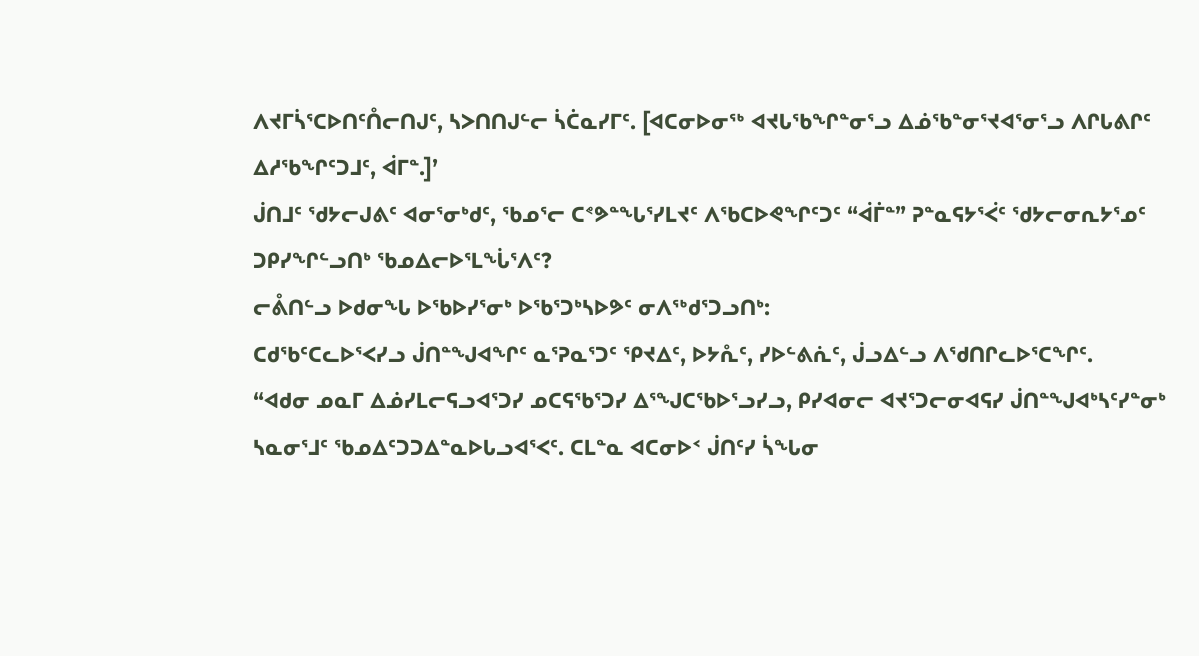ᐱᔪᒥᓵᕐᑕᐅᑎᑦᑍᓕᑎᒍᑦ, ᓴᐳᑎᑎᒍᓪᓕ ᓵᑖᓇᓯᒥᑦ. [ᐊᑕᓂᐅᓂᖅ ᐊᔪᒐᖃᖏᓐᓂᕐᓗ ᐃᓅᖃᓐᓂᕐᔪᐊᕐᓂᕐᓗ ᐱᒋᒐᕕᒋᑦ ᐃᓱᖃᖏᑦᑐᒧᑦ, ᐋᒥᓐ.]’
ᒎᑎᒧᑦ ᖁᔭᓕᒍᕕᑦ ᐊᓂᕐᓂᒃᑯᑦ, ᖃᓄᕐᓕ ᑕᕝᕗᓐᖓᕐᓯᒪᔪᑦ ᐱᖃᑕᐅᕙᖏᑦᑐᑦ “ᐋᒦᓐ” ᕈᓐᓇᕋᔭᕐᐹᑦ ᖁᔭᓕᓂᕆᔭᕐᓄᑦ ᑐᑭᓯᖏᓪᓗᑎᒃ ᖃᓄᐃᓕᐅᕐᒪᖔᕐᐱᑦ?
ᓕᕔᑎᓪᓗ ᐅᑯᓂᖓ ᐅᖃᐅᓯᕐᓂᒃ ᐅᖃᕐᑐᒃᓴᐅᕗᑦ ᓂᐱᖅᑯᕐᑐᓗᑎᒃ:
ᑕᑯᖃᑦᑕᓚᐅᕐᐸᓯᓗ ᒎᑎᓐᖑᐊᖏᑦ ᓇᕐᕈᓇᕐᑐᑦ ᕿᔪᐃᑦ, ᐅᔭᕅᑦ, ᓯᐅᓪᕕᕇᑦ, ᒎᓗᐃᓪᓗ ᐱᖁᑎᒋᓚᐅᕐᑕᖏᑦ.
“ᐊᑯᓂ ᓄᓇᒥ ᐃᓅᓯᒪᓕᕋᓗᐊᕐᑐᓯ ᓄᑕᕋᖃᕐᑐᓯ ᐃᕐᖑᑕᖃᐅᕐᓗᓯᓗ, ᑭᓯᐊᓂᓕ ᐊᔪᕐᑐᓕᓂᐊᕋᓯ ᒎᑎᓐᖑᐊᒃᓴᑦᓯᓐᓂᒃ ᓴᓇᓂᕐᒧᑦ ᖃᓄᐃᑦᑐᑐᐃᓐᓇᐅᒐᓗᐊᕐᐸᑦ. ᑕᒪᓐᓇ ᐊᑕᓂᐅᑉ ᒎᑎᑦᓯ ᓵᖓᓂ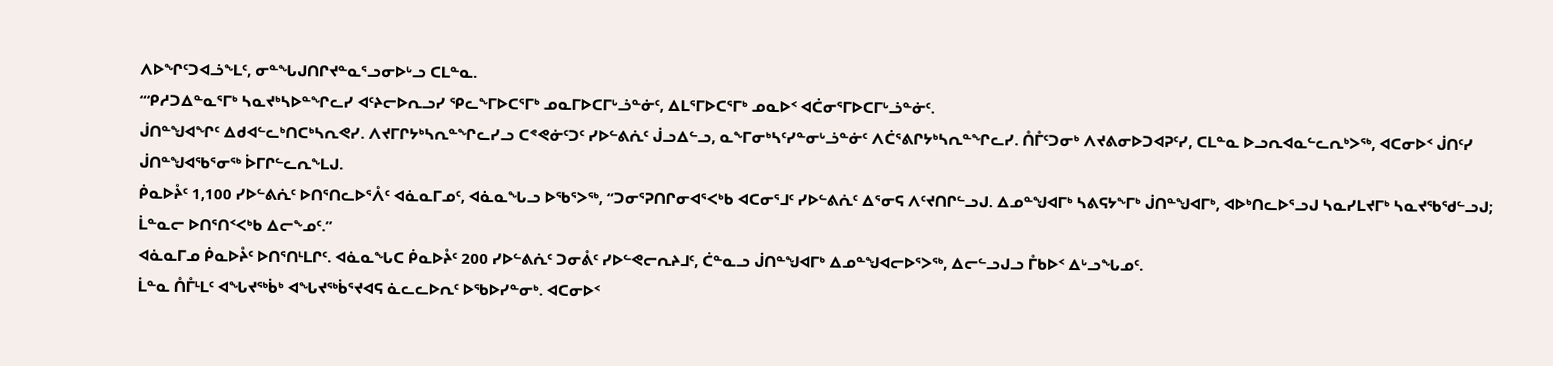ᐱᐅᖏᑦᑐᐊᓘᖕᒪᑦ, ᓂᓐᖓᒍᑎᒋᔪᓐᓇᕐᓗᓂᐅᒡᓗ ᑕᒪᓐᓇ.
“‘ᑭᓱᑐᐃᓐᓇᕐᒥᒃ ᓴᓇᔪᒃᓴᐅᓐᖏᓚᓯ ᐊᑦᔨᓕᐅᕆᓗᓯ ᕿᓚᖕᒥᐅᑕᕐᒥᒃ ᓄᓇᒥᐅᑕᒥᒡᓘᓐᓃᑦ, ᐃᒪᕐᒥᐅᑕᕐᒥᒃ ᓄᓇᐅᑉ ᐊᑖᓂᕐᒥᐅᑕᒥᒡᓘᓐᓃᑦ.
ᒎᑎᓐᖑᐊᖏᑦ ᐃᑯᐊᓪᓚᒃᑎᑕᒃᓴᕆᕙᓯ. ᐱᔪᒥᒋᔭᒃᓴᕆᓐᖏᓚᓯᓗ ᑕᕝᕙᓃᑦᑐᑦ ᓯᐅᓪᕕᕇᑦ ᒎᓗᐃᓪᓗ, ᓇᖕᒥᓂᒃᓴᑦᓯᓐᓂᒡᓘᓐᓃᑦ ᐱᑖᕐᕕᒋᔭᒃᓴᕆᓐᖏᓚᓯ. ᑍᒤᑦᑐᓂᒃ ᐱᔪᕕᓂᐅᑐᐊᕈᑦᓯ, ᑕᒪᓐᓇ ᐅᓗᕆᐊᓇᓪᓚᕆᒃᐳᖅ, ᐊᑕᓂᐅᑉ ᒎᑎᑦᓯ ᒎᑎᓐᖑᐊᖃᕐᓂᖅ ᐆᒥᒋᓪᓚᕆᖕᒪᒍ.
ᑮᓇᐅᔧᑦ 1,100 ᓯᐅᓪᕕᕇᑦ ᐅᑎᕐᑎᓚᐅᕐᐰᑦ ᐊᓈᓇᒥᓄᑦ, ᐊᓈᓇᖓᓗ ᐅᖃᕐᐳᖅ, “ᑐᓂᕐᕈᑎᒋᓂᐊᕐᐸᒃᑲ ᐊᑕᓂᕐᒧᑦ ᓯᐅᓪᕕᕇᑦ ᐃᕐᓂᕋ ᐱᑦᔪᑎᒋᓪᓗᒍ. ᐃᓄᓐᖑᐊᒥᒃ ᓴᕕᕋᔭᖕᒥᒃ ᒎᑎᓐᖑᐊᒥᒃ, ᐊᐅᒃᑎᓚᐅᕐᓗᒍ ᓴᓇᓯᒪᔪᒥᒃ ᓴᓇᔪᖃᖁᓪᓗᒍ; ᒫᓐᓇᓕ ᐅᑎᕐᑎᑉᐸᒃᑲ ᐃᓕᖕᓄᑦ.”
ᐊᓈᓇᒥᓄ ᑮᓇᐅᔧᑦ ᐅᑎᕐᑎᒻᒪᒋᑦ. ᐊᓈᓇᖓᑕ ᑮᓇᐅᔧᑦ 200 ᓯᐅᓪᕕᕇᑦ ᑐᓂᕔᑦ ᓯᐅᓪᕙᓕᕆᔨᒧᑦ, ᑖᓐᓇᓗ ᒎᑎᓐᖑᐊᒥᒃ ᐃᓄᓐᖑᐊᓕᐅᕐᐳᖅ, ᐃᓕᓪᓗᒍᓗ ᒤᑲᐅᑉ ᐃᒡᓗᖓᓄᑦ.
ᒫᓐᓇ ᑍᒤᒻᒪᑦ ᐊᖓᔪᖅᑳᒃ ᐊᖓᔪᖅᑳᕐᔪᐊᕋ ᓈᓚᓚᐅᕆᑦ ᐅᖃᐅᓯᓐᓂᒃ. ᐊᑕᓂᐅᑉ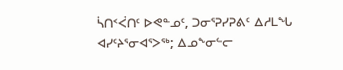ᓵᑎᑉᐹᑎᑦ ᐅᕙᓐᓄᑦ, ᑐᓂᕐᕈᓯᕈᕕᑦ ᐃᓱᒪᖓ ᐊᓯᑦᔨᕐᓂᐊᕐᐳᖅ; ᐃᓄᖕᓂᓪᓕ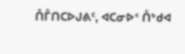ᑍᒤᑎᑕᐅᒍᕕᑦ, ᐊᑕᓂᐅᑉ ᑍᒃᑯᐊ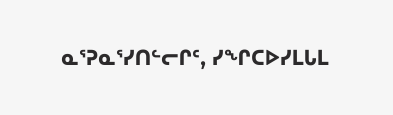ᓇᕐᕈᓇᕐᓯᑎᓪᓕᒋᑦ, ᓯᖏᑕᐅᓯᒪᒐᒪ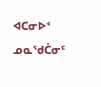ᐊᑕᓂᐅᑉ ᓄᓇᖁᑖᓂᑦ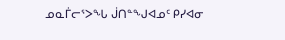ᓄᓇᒦᓕᕐᐳᖓ ᒎᑎᓐᖑᐊᓄᑦ ᑭᓯᐊᓂ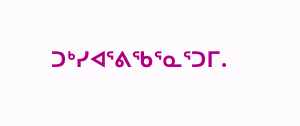ᑐᒃᓯᐊᕐᕕᖃᕐᓇᕐᑐᒥ.